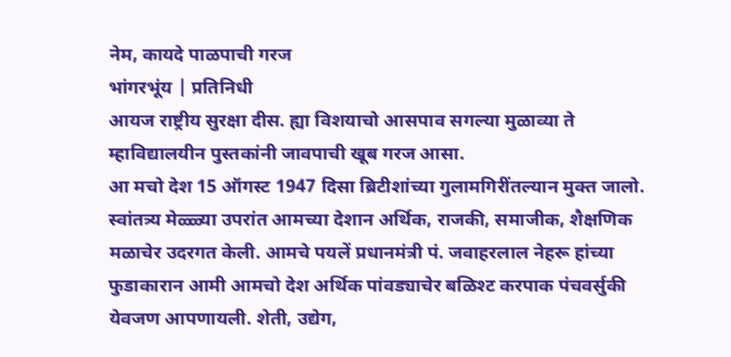नेम, कायदे पाळपाची गरज
भांगरभूंय | प्रतिनिधी
आयज राष्ट्रीय सुरक्षा दीस. ह्या विशयाचो आसपाव सगल्या मुळाव्या ते म्हाविद्यालयीन पुस्तकांनी जावपाची खूब गरज आसा.
आ मचो देश 15 ऑगस्ट 1947 दिसा ब्रिटीशांच्या गुलामगिरींतल्यान मुक्त जालो. स्वांतत्र्य मेळ्ळ्या उपरांत आमच्या देशान अर्थिक, राजकी, समाजीक, शैक्षणिक मळाचेर उदरगत केली. आमचे पयलें प्रधानमंत्री पं. जवाहरलाल नेहरू हांच्या फुडाकारान आमी आमचो देश अर्थिक पांवड्याचेर बळिश्ट करपाक पंचवर्सुकी येवजण आपणायली. शेती, उद्येग,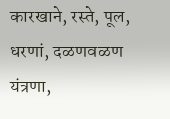कारखाने, रस्ते, पूल, धरणां, दळणवळण यंत्रणा,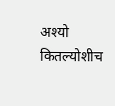अश्यो कितल्योशीच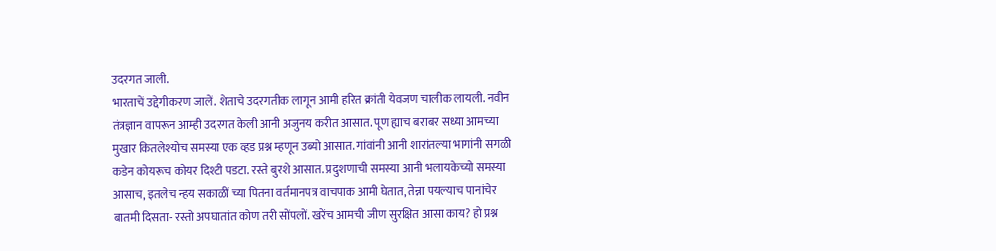उदरगत जाली.
भारताचें उद्देगीकरण जालें. शेताचे उदरगतीक लागून आमी हरित क्रांती येवजण चालीक लायली. नवीन तंत्रज्ञान वापरून आम्ही उदरगत केली आनी अजुनय करीत आसात. पूण ह्याच बराबर सध्या आमच्या मुखार कितलेश्योच समस्या एक व्हड प्रश्न म्हणून उब्यो आसात. गांवांनी आनी शारांतल्या भागांनी सगळी कडेन कोयरूच कोयर दिश्टी पडटा. रस्ते बुरशे आसात. प्रदुशणाची समस्या आनी भलायकेच्यो समस्या आसाच, इतलेच न्हय सकाळीं च्या पितना वर्तमानपत्र वाचपाक आमी घेतात, तेन्ना पयल्याच पानांचेर बातमी दिसता- रस्तो अपघातांत कोण तरी सोंपलों. खरेंच आमची जीण सुरक्षित आसा काय? हो प्रश्न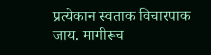प्रत्येकान स्वताक विचारपाक जाय. मागीरूच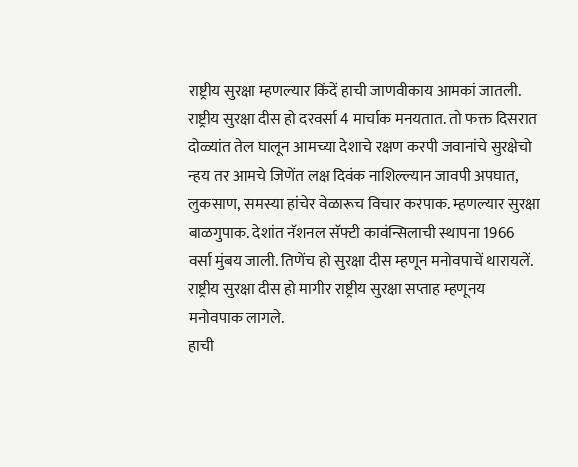राष्ट्रीय सुरक्षा म्हणल्यार किंदें हाची जाणवीकाय आमकां जातली.
राष्ट्रीय सुरक्षा दीस हो दरवर्सा 4 मार्चाक मनयतात. तो फक्त दिसरात दोळ्यांत तेल घालून आमच्या देशाचे रक्षण करपी जवानांचे सुरक्षेचो न्हय तर आमचे जिणेंत लक्ष दिवंक नाशिल्ल्यान जावपी अपघात, लुकसाण, समस्या हांचेर वेळारूच विचार करपाक. म्हणल्यार सुरक्षा बाळगुपाक. देशांत नॅशनल सॅफ्टी कावंन्सिलाची स्थापना 1966 वर्सा मुंबय जाली. तिणेंच हो सुरक्षा दीस म्हणून मनोवपाचें थारायलें.
राष्ट्रीय सुरक्षा दीस हो मागीर राष्ट्रीय सुरक्षा सप्ताह म्हणूनय मनोवपाक लागले.
हाची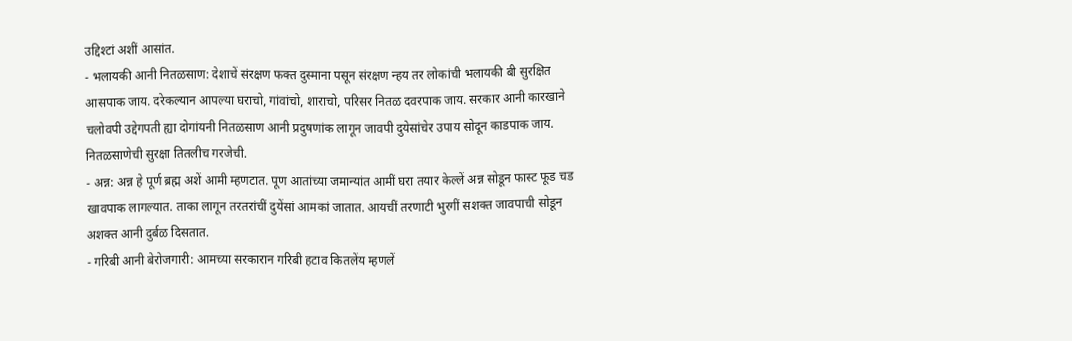उद्दिश्टां अशीं आसांत.
- भलायकी आनी नितळसाण: देशाचें संरक्षण फक्त दुस्माना पसून संरक्षण न्हय तर लोकांची भलायकी बी सुरक्षित आसपाक जाय. दरेकल्यान आपल्या घराचो, गांवांचो, शाराचो, परिसर नितळ दवरपाक जाय. सरकार आनी कारखाने चलोवपी उद्देगपती ह्या दोगांयनी नितळसाण आनी प्रदुषणांक लागून जावपी दुयेसांचेर उपाय सोदून काडपाक जाय. नितळसाणेची सुरक्षा तितलीच गरजेची.
- अन्न: अन्न हे पूर्ण ब्रह्म अशें आमी म्हणटात. पूण आतांच्या जमान्यांत आमीं घरा तयार केल्लें अन्न सोडून फास्ट फूड चड खावपाक लागल्यात. ताका लागून तरतरांचीं दुयेंसां आमकां जातात. आयचीं तरणाटी भुरगीं सशक्त जावपाची सोडून अशक्त आनी दुर्बळ दिसतात.
- गरिबी आनी बेरोजगारी: आमच्या सरकारान गरिबी हटाव कितलेंय म्हणलें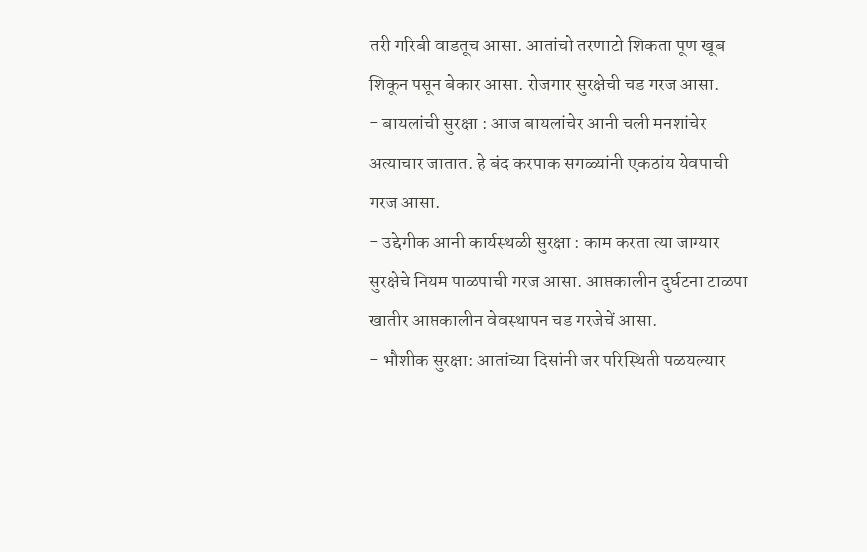तरी गरिबी वाडतूच आसा. आतांचो तरणाटो शिकता पूण खूब शिकून पसून बेकार आसा. रोजगार सुरक्षेची चड गरज आसा.
- बायलांची सुरक्षा : आज बायलांचेर आनी चली मनशांचेर अत्याचार जातात. हे बंद करपाक सगळ्यांनी एकठांय येवपाची गरज आसा.
- उद्देगीक आनी कार्यस्थळी सुरक्षा : काम करता त्या जाग्यार सुरक्षेचे नियम पाळपाची गरज आसा. आप्तकालीन दुर्घटना टाळपा खातीर आप्तकालीन वेवस्थापन चड गरजेचें आसा.
- भौशीक सुरक्षा: आतांच्या दिसांनी जर परिस्थिती पळयल्यार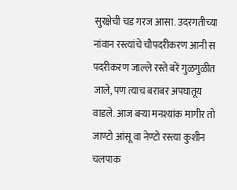सुरक्षेची चड गरज आसा. उदरगतीच्या नांवान रस्त्यांचे चौपदरीकरण आनी स पदरीकरण जाल्ले रस्ते बरें गुळगुळीत जाले, पण त्याच बराबर अपघातूय वाडले. आज बऱ्या मनश्यांक मागीर तो जाण्टो आंसू वा नेण्टो रस्त्या कुशीन चलपाक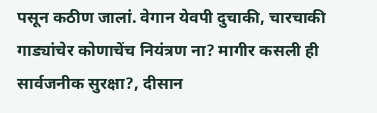पसून कठीण जालां. वेगान येवपी दुचाकी, चारचाकी गाड्यांचेर कोणाचेंच नियंत्रण ना? मागीर कसली ही सार्वजनीक सुरक्षा?, दीसान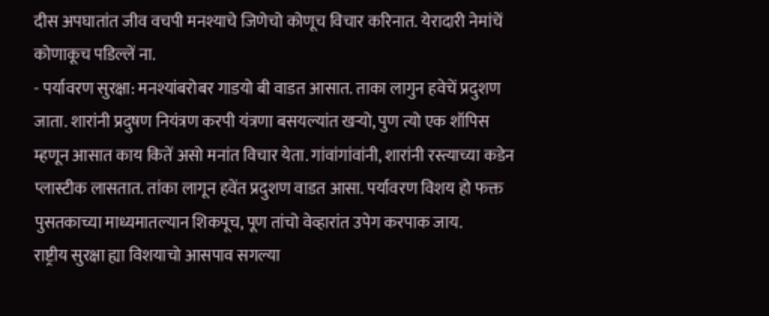दीस अपघातांत जीव वचपी मनश्याचे जिणेचो कोणूच विचार करिनात. येरादारी नेमांचें कोणाकूच पडिल्लें ना.
- पर्यावरण सुरक्षा: मनश्यांबरोबर गाडयो बी वाडत आसात. ताका लागुन हवेचें प्रदुशण जाता. शारांनी प्रदुषण नियंत्रण करपी यंत्रणा बसयल्यांत खऱ्यो, पुण त्यो एक शॉपिस म्हणून आसात काय कितें असो मनांत विचार येता. गांवांगांवांनी, शारांनी रस्त्याच्या कडेन प्लास्टीक लासतात. तांका लागून हवेंत प्रदुशण वाडत आसा. पर्यावरण विशय हो फक्त पुसतकाच्या माध्यमातल्यान शिकपूच, पूण तांचो वेव्हारांत उपेग करपाक जाय.
राष्ट्रीय सुरक्षा ह्या विशयाचो आसपाव सगल्या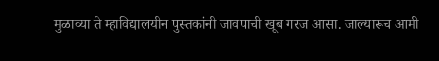मुळाव्या ते म्हाविद्यालयीन पुस्तकांनी जावपाची खूब गरज आसा. जाल्यारूच आमी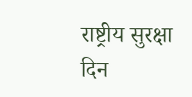राष्ट्रीय सुरक्षा दिन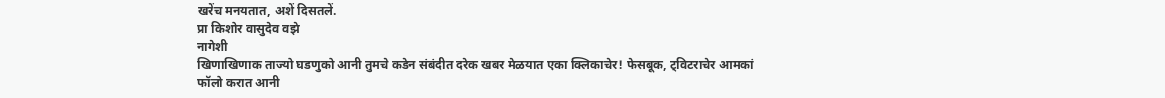खरेंच मनयतात, अशें दिसतलें.
प्रा किशोर वासुदेव वझे
नागेशी
खिणाखिणाक ताज्यो घडणुको आनी तुमचे कडेन संबंदीत दरेक खबर मेळयात एका क्लिकाचेर! फेसबूक, ट्विटराचेर आमकां फॉलो करात आनी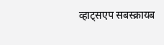व्हाट्सएप सबस्क्रायब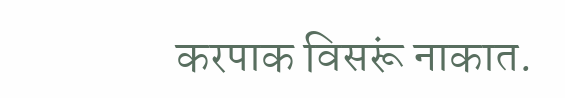करपाक विसरूं नाकात.